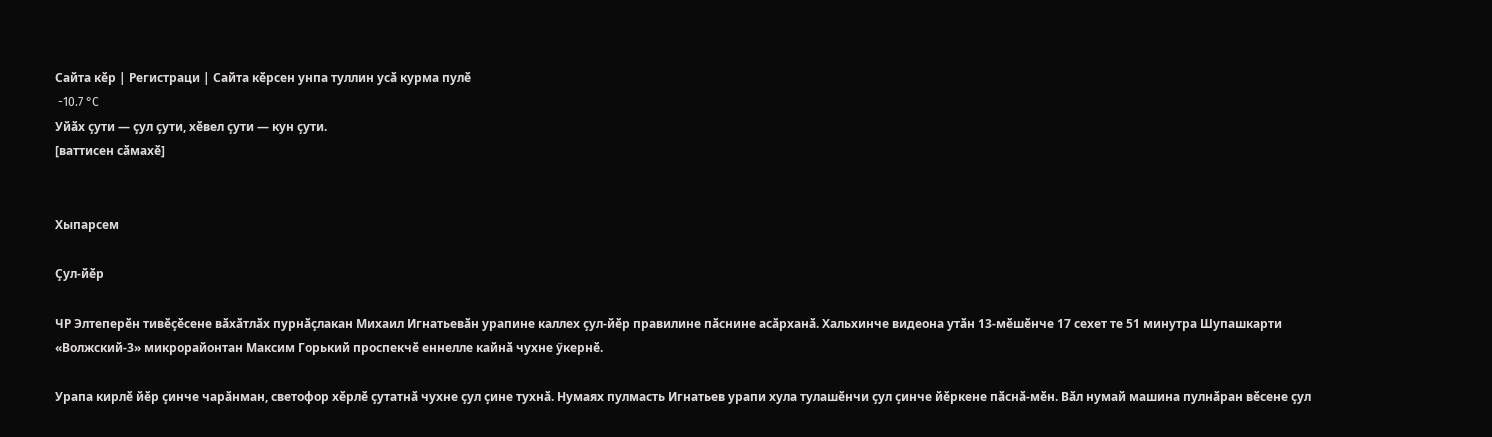Сайта кӗр | Регистраци | Сайта кӗрсен унпа туллин усӑ курма пулӗ
 -10.7 °C
Уйӑх ҫути — ҫул ҫути, хӗвел ҫути — кун ҫути.
[ваттисен сӑмахӗ]


Хыпарсем

Ҫул-йӗр

ЧР Элтеперӗн тивӗҫӗсене вӑхӑтлӑх пурнӑҫлакан Михаил Игнатьевӑн урапине каллех ҫул-йӗр правилине пӑснине асӑрханӑ. Хальхинче видеона утӑн 13-мӗшӗнче 17 сехет те 51 минутра Шупашкарти «Волжский-3» микрорайонтан Максим Горький проспекчӗ еннелле кайнӑ чухне ӳкернӗ.

Урапа кирлӗ йӗр ҫинче чарӑнман, светофор хӗрлӗ ҫутатнӑ чухне ҫул ҫине тухнӑ. Нумаях пулмасть Игнатьев урапи хула тулашӗнчи ҫул ҫинче йӗркене пӑснӑ-мӗн. Вӑл нумай машина пулнӑран вӗсене ҫул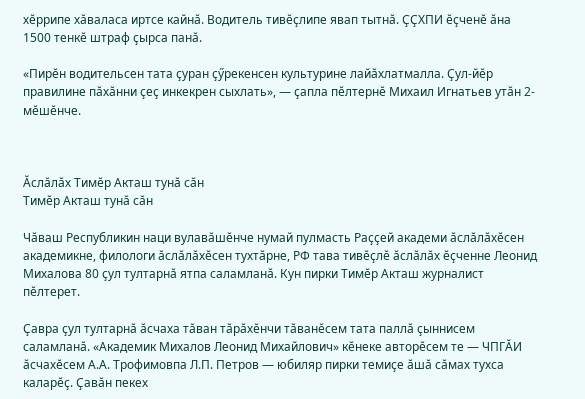хӗррипе хӑваласа иртсе кайнӑ. Водитель тивӗҫлипе явап тытнӑ. ҪҪХПИ ӗҫченӗ ӑна 1500 тенкӗ штраф ҫырса панӑ.

«Пирӗн водительсен тата ҫуран ҫӳрекенсен культурине лайӑхлатмалла. Ҫул-йӗр правилине пӑхӑнни ҫеҫ инкекрен сыхлать», — ҫапла пӗлтернӗ Михаил Игнатьев утӑн 2-мӗшӗнче.



Ӑслӑлӑх Тимӗр Акташ тунӑ сӑн
Тимӗр Акташ тунӑ сӑн

Чӑваш Республикин наци вулавӑшӗнче нумай пулмасть Раҫҫей академи ӑслӑлӑхӗсен академикне, филологи ӑслӑлӑхӗсен тухтӑрне, РФ тава тивӗҫлӗ ӑслӑлӑх ӗҫченне Леонид Михалова 80 ҫул тултарнӑ ятпа саламланӑ. Кун пирки Тимӗр Акташ журналист пӗлтерет.

Ҫавра ҫул тултарнӑ ӑсчаха тӑван тӑрӑхӗнчи тӑванӗсем тата паллӑ ҫыннисем саламланӑ. «Академик Михалов Леонид Михайлович» кӗнеке авторӗсем те — ЧПГӐИ ӑсчахӗсем А.А. Трофимовпа Л.П. Петров — юбиляр пирки темиҫе ӑшӑ сӑмах тухса каларӗҫ. Ҫавӑн пекех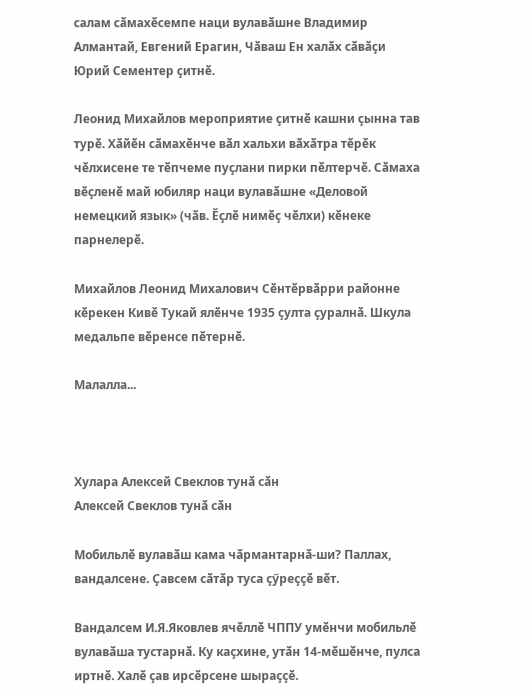салам сӑмахӗсемпе наци вулавӑшне Владимир Алмантай, Евгений Ерагин, Чӑваш Ен халӑх сӑвӑҫи Юрий Сементер ҫитнӗ.

Леонид Михайлов мероприятие ҫитнӗ кашни ҫынна тав турӗ. Хӑйӗн сӑмахӗнче вӑл хальхи вӑхӑтра тӗрӗк чӗлхисене те тӗпчеме пуҫлани пирки пӗлтерчӗ. Сӑмаха вӗҫленӗ май юбиляр наци вулавӑшне «Деловой немецкий язык» (чӑв. Ӗҫлӗ нимӗҫ чӗлхи) кӗнеке парнелерӗ.

Михайлов Леонид Михалович Сӗнтӗрвӑрри районне кӗрекен Кивӗ Тукай ялӗнче 1935 ҫулта ҫуралнӑ. Шкула медальпе вӗренсе пӗтернӗ.

Малалла...



Хулара Алексей Свеклов тунӑ сӑн
Алексей Свеклов тунӑ сӑн

Мобильлӗ вулавӑш кама чӑрмантарнӑ-ши? Паллах, вандалсене. Ҫавсем сӑтӑр туса ҫӳреҫҫӗ вӗт.

Вандалсем И.Я.Яковлев ячӗллӗ ЧППУ умӗнчи мобильлӗ вулавӑша тустарнӑ. Ку каҫхине, утӑн 14-мӗшӗнче, пулса иртнӗ. Халӗ ҫав ирсӗрсене шыраҫҫӗ.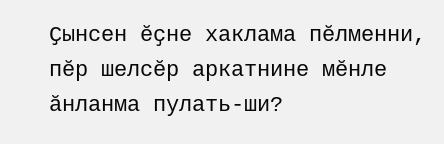Ҫынсен ӗҫне хаклама пӗлменни, пӗр шелсӗр аркатнине мӗнле ӑнланма пулать-ши?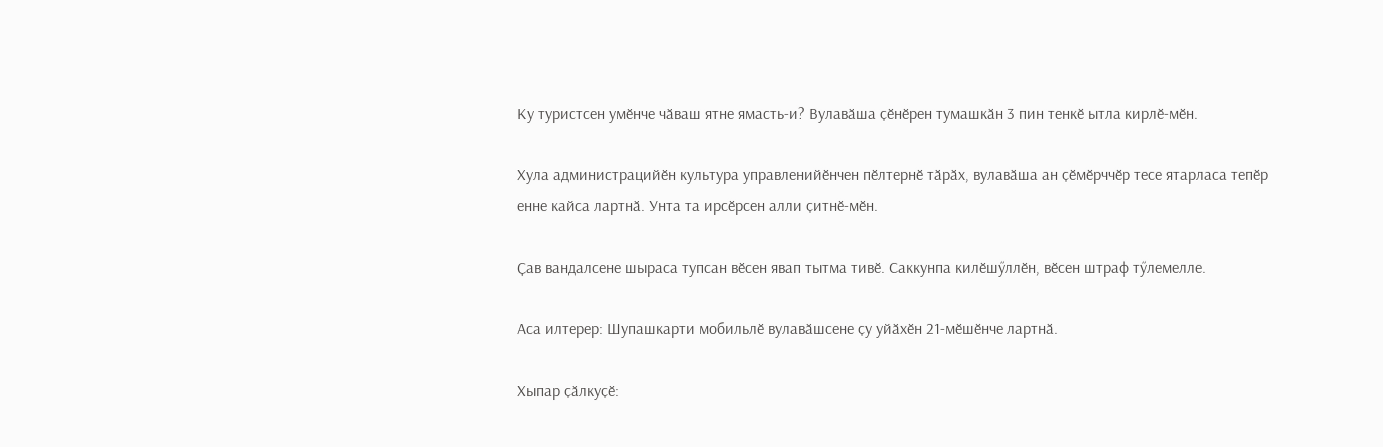Ку туристсен умӗнче чӑваш ятне ямасть-и? Вулавӑша ҫӗнӗрен тумашкӑн 3 пин тенкӗ ытла кирлӗ-мӗн.

Хула администрацийӗн культура управленийӗнчен пӗлтернӗ тӑрӑх, вулавӑша ан ҫӗмӗрччӗр тесе ятарласа тепӗр енне кайса лартнӑ. Унта та ирсӗрсен алли ҫитнӗ-мӗн.

Ҫав вандалсене шыраса тупсан вӗсен явап тытма тивӗ. Саккунпа килӗшӳллӗн, вӗсен штраф тӳлемелле.

Аса илтерер: Шупашкарти мобильлӗ вулавӑшсене ҫу уйӑхӗн 21-мӗшӗнче лартнӑ.

Хыпар ҫӑлкуҫӗ: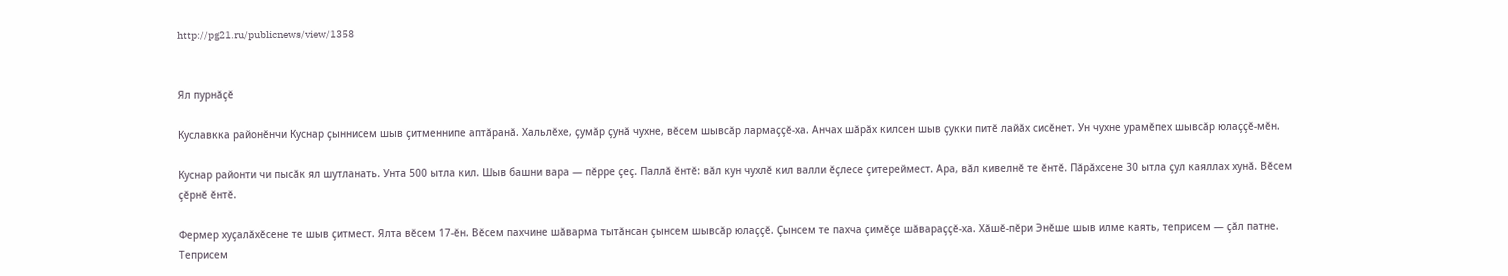http://pg21.ru/publicnews/view/1358


Ял пурнӑҫӗ

Куславкка районӗнчи Куснар ҫыннисем шыв ҫитменнипе аптӑранӑ. Хальлӗхе, ҫумӑр ҫунӑ чухне, вӗсем шывсӑр лармаҫҫӗ-ха. Анчах шӑрӑх килсен шыв ҫукки питӗ лайӑх сисӗнет. Ун чухне урамӗпех шывсӑр юлаҫҫӗ-мӗн.

Куснар районти чи пысӑк ял шутланать. Унта 500 ытла кил. Шыв башни вара — пӗрре ҫеҫ. Паллӑ ӗнтӗ: вӑл кун чухлӗ кил валли ӗҫлесе ҫитереймест. Ара, вӑл кивелнӗ те ӗнтӗ. Пӑрӑхсене 30 ытла ҫул каяллах хунӑ. Вӗсем ҫӗрнӗ ӗнтӗ.

Фермер хуҫалӑхӗсене те шыв ҫитмест. Ялта вӗсем 17-ӗн. Вӗсем пахчине шӑварма тытӑнсан ҫынсем шывсӑр юлаҫҫӗ. Ҫынсем те пахча ҫимӗҫе шӑвараҫҫӗ-ха. Хӑшӗ-пӗри Энӗше шыв илме каять, теприсем — ҫӑл патне. Теприсем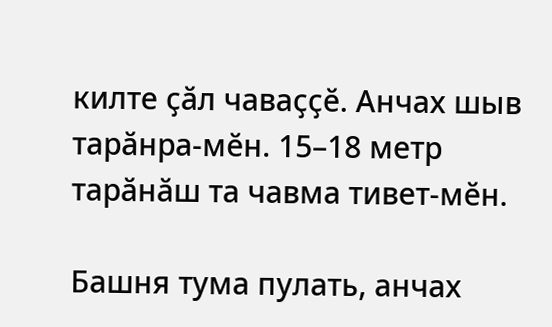килте ҫӑл чаваҫҫӗ. Анчах шыв тарӑнра-мӗн. 15–18 метр тарӑнӑш та чавма тивет-мӗн.

Башня тума пулать, анчах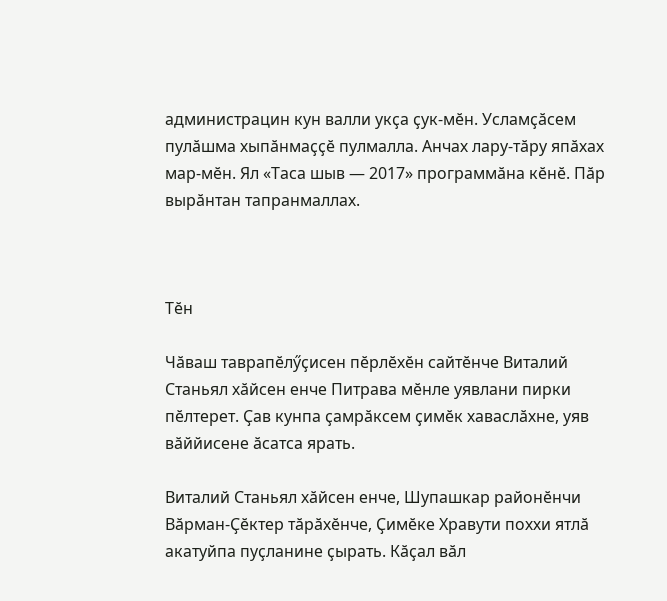администрацин кун валли укҫа ҫук-мӗн. Усламҫӑсем пулӑшма хыпӑнмаҫҫӗ пулмалла. Анчах лару-тӑру япӑхах мар-мӗн. Ял «Таса шыв — 2017» программӑна кӗнӗ. Пӑр вырӑнтан тапранмаллах.



Тӗн

Чӑваш таврапӗлӳҫисен пӗрлӗхӗн сайтӗнче Виталий Станьял хӑйсен енче Питрава мӗнле уявлани пирки пӗлтерет. Ҫав кунпа ҫамрӑксем ҫимӗк хаваслӑхне, уяв вӑййисене ӑсатса ярать.

Виталий Станьял хӑйсен енче, Шупашкар районӗнчи Вӑрман-Ҫӗктер тӑрӑхӗнче, Ҫимӗке Хравути поххи ятлӑ акатуйпа пуҫланине ҫырать. Кӑҫал вӑл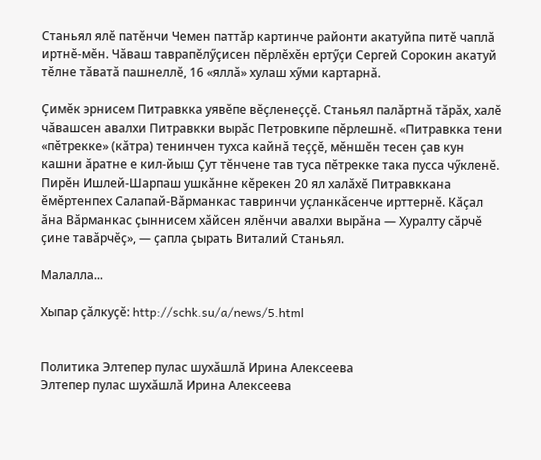Станьял ялӗ патӗнчи Чемен паттӑр картинче районти акатуйпа питӗ чаплӑ иртнӗ-мӗн. Чӑваш таврапӗлӳҫисен пӗрлӗхӗн ертӳҫи Сергей Сорокин акатуй тӗлне тӑватӑ пашнеллӗ, 16 «яллӑ» хулаш хӳми картарнӑ.

Ҫимӗк эрнисем Питравкка уявӗпе вӗҫленеҫҫӗ. Станьял палӑртнӑ тӑрӑх, халӗ чӑвашсен авалхи Питравкки вырӑс Петровкипе пӗрлешнӗ. «Питравкка тени «пӗтрекке» (кӑтра) тенинчен тухса кайнӑ теҫҫӗ, мӗншӗн тесен ҫав кун кашни ӑратне е кил-йыш Ҫут тӗнчене тав туса пӗтрекке така пусса чӳкленӗ. Пирӗн Ишлей-Шарпаш ушкӑнне кӗрекен 20 ял халӑхӗ Питравккана ӗмӗртенпех Салапай-Вӑрманкас тавринчи уҫланкӑсенче ирттернӗ. Кӑҫал ӑна Вӑрманкас ҫыннисем хӑйсен ялӗнчи авалхи вырӑна — Хуралту сӑрчӗ ҫине тавӑрчӗҫ», — ҫапла ҫырать Виталий Станьял.

Малалла...

Хыпар ҫӑлкуҫӗ: http://schk.su/a/news/5.html


Политика Элтепер пулас шухӑшлӑ Ирина Алексеева
Элтепер пулас шухӑшлӑ Ирина Алексеева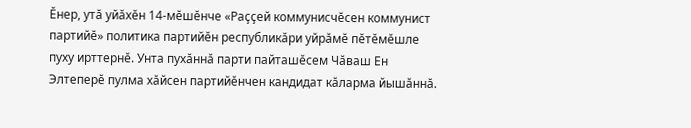Ӗнер, утӑ уйӑхӗн 14-мӗшӗнче «Раҫҫей коммунисчӗсен коммунист партийӗ» политика партийӗн республикӑри уйрӑмӗ пӗтӗмӗшле пуху ирттернӗ. Унта пухӑннӑ парти пайташӗсем Чӑваш Ен Элтеперӗ пулма хӑйсен партийӗнчен кандидат кӑларма йышӑннӑ.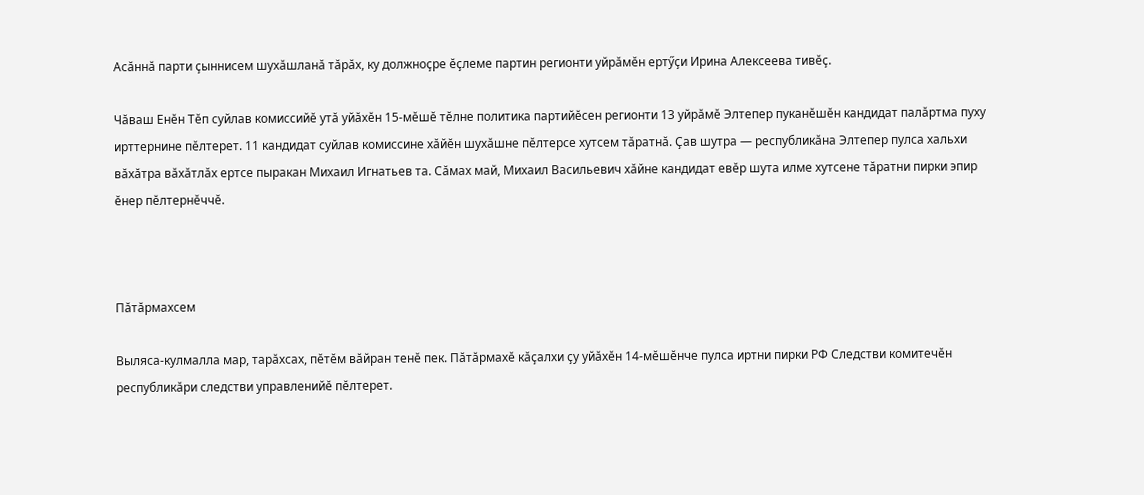Асӑннӑ парти ҫыннисем шухӑшланӑ тӑрӑх, ку должноҫре ӗҫлеме партин регионти уйрӑмӗн ертӳҫи Ирина Алексеева тивӗҫ.

Чӑваш Енӗн Тӗп суйлав комиссийӗ утӑ уйӑхӗн 15-мӗшӗ тӗлне политика партийӗсен регионти 13 уйрӑмӗ Элтепер пуканӗшӗн кандидат палӑртма пуху ирттернине пӗлтерет. 11 кандидат суйлав комиссине хӑйӗн шухӑшне пӗлтерсе хутсем тӑратнӑ. Ҫав шутра — республикӑна Элтепер пулса хальхи вӑхӑтра вӑхӑтлӑх ертсе пыракан Михаил Игнатьев та. Сӑмах май, Михаил Васильевич хӑйне кандидат евӗр шута илме хутсене тӑратни пирки эпир ӗнер пӗлтернӗччӗ.



Пӑтӑрмахсем

Выляса-кулмалла мар, тарӑхсах, пӗтӗм вӑйран тенӗ пек. Пӑтӑрмахӗ кӑҫалхи ҫу уйӑхӗн 14-мӗшӗнче пулса иртни пирки РФ Следстви комитечӗн республикӑри следстви управленийӗ пӗлтерет.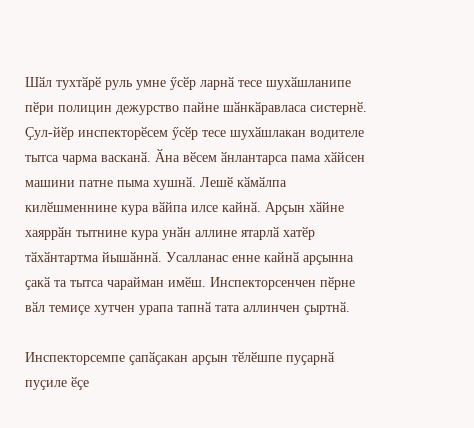Шӑл тухтӑрӗ руль умне ӳсӗр ларнӑ тесе шухӑшланипе пӗри полицин дежурство пайне шӑнкӑравласа систернӗ. Ҫул-йӗр инспекторӗсем ӳсӗр тесе шухӑшлакан водителе тытса чарма васканӑ. Ӑна вӗсем ӑнлантарса пама хӑйсен машини патне пыма хушнӑ. Лешӗ кӑмӑлпа килӗшменнине кура вӑйпа илсе кайнӑ. Арҫын хӑйне хаяррӑн тытнине кура унӑн аллине ятарлӑ хатӗр тӑхӑнтартма йышӑннӑ. Усалланас енне кайнӑ арҫынна ҫакӑ та тытса чарайман имӗш. Инспекторсенчен пӗрне вӑл темиҫе хутчен урапа тапнӑ тата аллинчен ҫыртнӑ.

Инспекторсемпе ҫапӑҫакан арҫын тӗлӗшпе пуҫарнӑ пуҫиле ӗҫе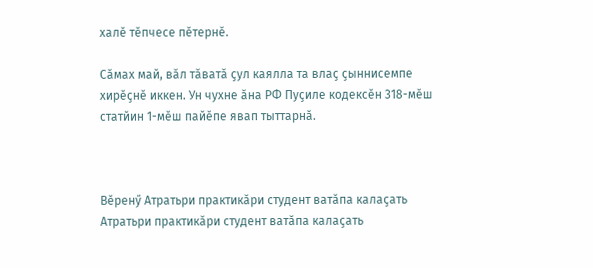халӗ тӗпчесе пӗтернӗ.

Сӑмах май, вӑл тӑватӑ ҫул каялла та влаҫ ҫыннисемпе хирӗҫнӗ иккен. Ун чухне ӑна РФ Пуҫиле кодексӗн 318-мӗш статйин 1-мӗш пайӗпе явап тыттарнӑ.



Вӗренӳ Атратьри практикӑри студент ватӑпа калаҫать
Атратьри практикӑри студент ватӑпа калаҫать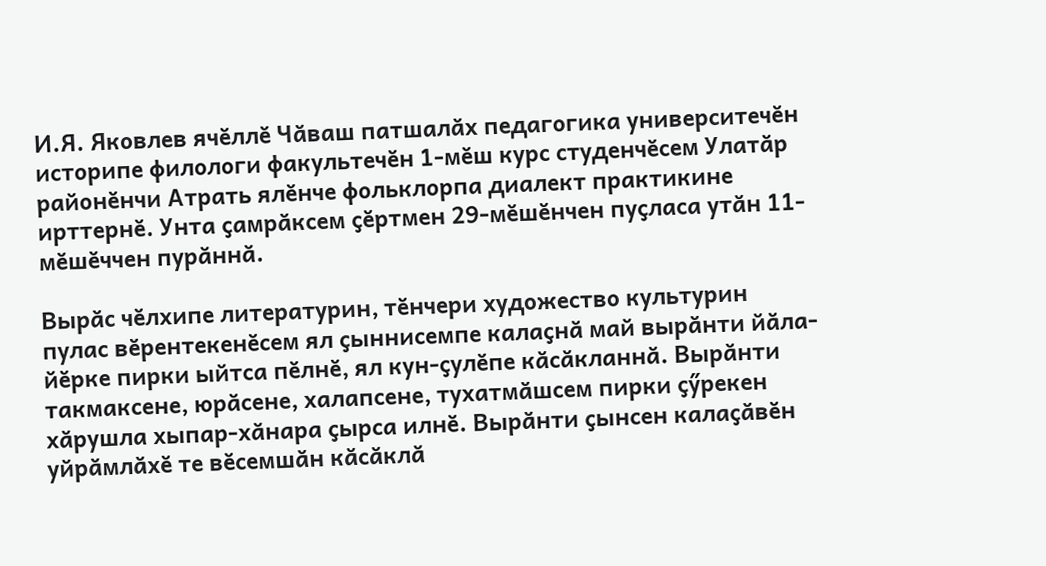И.Я. Яковлев ячӗллӗ Чӑваш патшалӑх педагогика университечӗн историпе филологи факультечӗн 1-мӗш курс студенчӗсем Улатӑр районӗнчи Атрать ялӗнче фольклорпа диалект практикине ирттернӗ. Унта ҫамрӑксем ҫӗртмен 29-мӗшӗнчен пуҫласа утӑн 11-мӗшӗччен пурӑннӑ.

Вырӑс чӗлхипе литературин, тӗнчери художество культурин пулас вӗрентекенӗсем ял ҫыннисемпе калаҫнӑ май вырӑнти йӑла-йӗрке пирки ыйтса пӗлнӗ, ял кун-ҫулӗпе кӑсӑкланнӑ. Вырӑнти такмаксене, юрӑсене, халапсене, тухатмӑшсем пирки ҫӳрекен хӑрушла хыпар-хӑнара ҫырса илнӗ. Вырӑнти ҫынсен калаҫӑвӗн уйрӑмлӑхӗ те вӗсемшӑн кӑсӑклӑ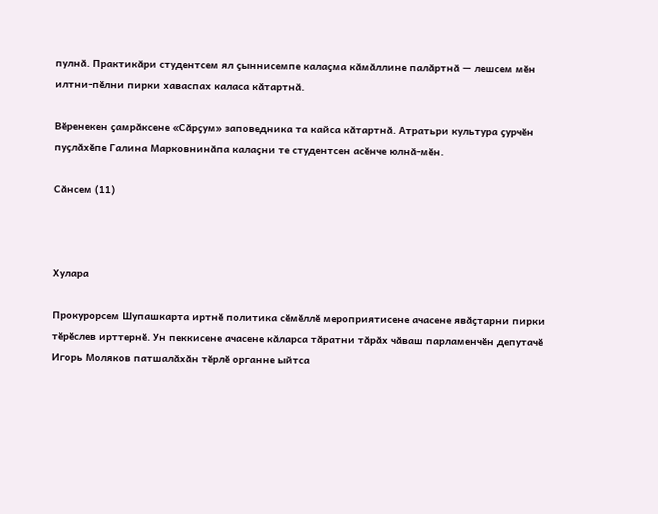пулнӑ. Практикӑри студентсем ял ҫыннисемпе калаҫма кӑмӑллине палӑртнӑ — лешсем мӗн илтни-пӗлни пирки хаваспах каласа кӑтартнӑ.

Вӗренекен ҫамрӑксене «Сӑрҫум» заповедника та кайса кӑтартнӑ. Атратьри культура ҫурчӗн пуҫлӑхӗпе Галина Марковнинӑпа калаҫни те студентсен асӗнче юлнӑ-мӗн.

Сӑнсем (11)



Хулара

Прокурорсем Шупашкарта иртнӗ политика сӗмӗллӗ мероприятисене ачасене явӑҫтарни пирки тӗрӗслев ирттернӗ. Ун пеккисене ачасене кӑларса тӑратни тӑрӑх чӑваш парламенчӗн депутачӗ Игорь Моляков патшалӑхӑн тӗрлӗ органне ыйтса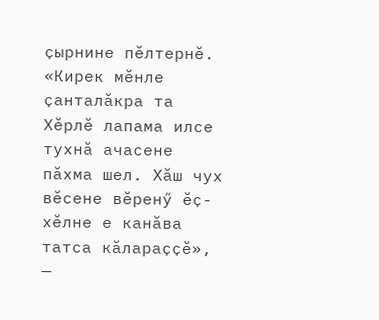ҫырнине пӗлтернӗ. «Кирек мӗнле ҫанталӑкра та Хӗрлӗ лапама илсе тухнӑ ачасене пӑхма шел. Хӑш чух вӗсене вӗренӳ ӗҫ-хӗлне е канӑва татса кӑлараҫҫӗ», —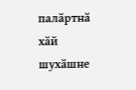палӑртнӑ хӑй шухӑшне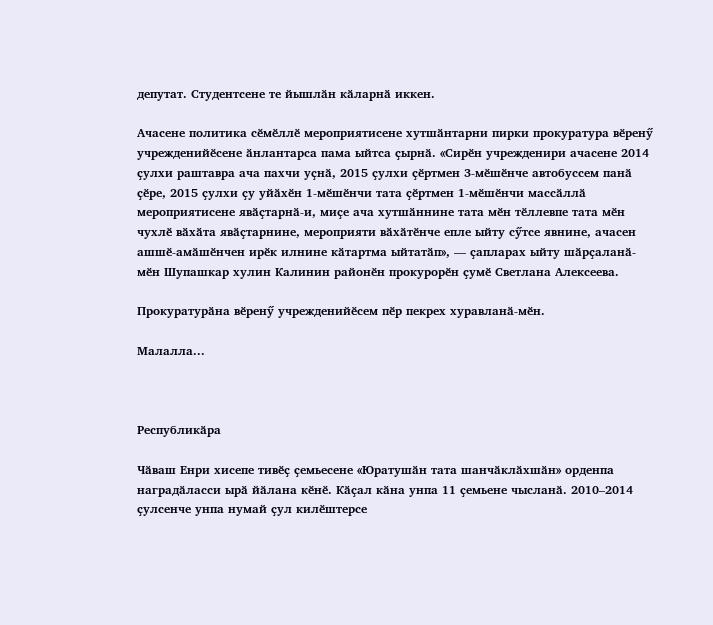депутат. Студентсене те йышлӑн кӑларнӑ иккен.

Ачасене политика сӗмӗллӗ мероприятисене хутшӑнтарни пирки прокуратура вӗренӳ учрежденийӗсене ӑнлантарса пама ыйтса ҫырнӑ. «Сирӗн учрежденири ачасене 2014 ҫулхи раштавра ача пахчи уҫнӑ, 2015 ҫулхи ҫӗртмен 3-мӗшӗнче автобуссем панӑ ҫӗре, 2015 ҫулхи ҫу уйӑхӗн 1-мӗшӗнчи тата ҫӗртмен 1-мӗшӗнчи массӑллӑ мероприятисене явӑҫтарнӑ-и, миҫе ача хутшӑннине тата мӗн тӗллевпе тата мӗн чухлӗ вӑхӑта явӑҫтарнине, мероприяти вӑхӑтӗнче епле ыйту сӳтсе явнине, ачасен ашшӗ-амӑшӗнчен ирӗк илнине кӑтартма ыйтатӑп», — ҫапларах ыйту шӑрҫаланӑ-мӗн Шупашкар хулин Калинин районӗн прокурорӗн ҫумӗ Светлана Алексеева.

Прокуратурӑна вӗренӳ учрежденийӗсем пӗр пекрех хуравланӑ-мӗн.

Малалла...



Республикӑра

Чӑваш Енри хисепе тивӗҫ ҫемьесене «Юратушӑн тата шанчӑклӑхшӑн» орденпа наградӑласси ырӑ йӑлана кӗнӗ. Кӑҫал кӑна унпа 11 ҫемьене чысланӑ. 2010–2014 ҫулсенче унпа нумай ҫул килӗштерсе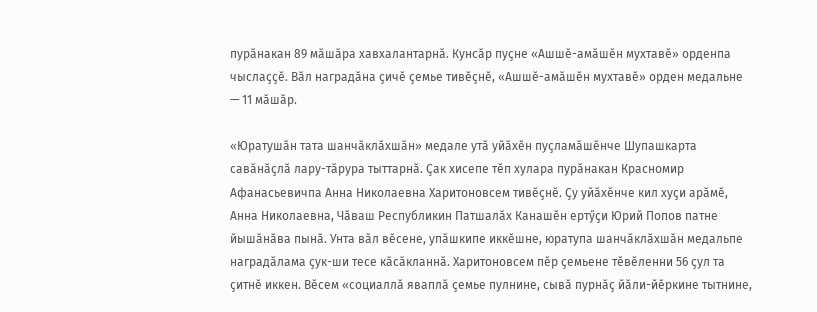пурӑнакан 89 мӑшӑра хавхалантарнӑ. Кунсӑр пуҫне «Ашшӗ-амӑшӗн мухтавӗ» орденпа чыслаҫҫӗ. Вӑл наградӑна ҫичӗ ҫемье тивӗҫнӗ, «Ашшӗ-амӑшӗн мухтавӗ» орден медальне — 11 мӑшӑр.

«Юратушӑн тата шанчӑклӑхшӑн» медале утӑ уйӑхӗн пуҫламӑшӗнче Шупашкарта савӑнӑҫлӑ лару-тӑрура тыттарнӑ. Ҫак хисепе тӗп хулара пурӑнакан Красномир Афанасьевичпа Анна Николаевна Харитоновсем тивӗҫнӗ. Ҫу уйӑхӗнче кил хуҫи арӑмӗ, Анна Николаевна, Чӑваш Республикин Патшалӑх Канашӗн ертӳҫи Юрий Попов патне йышӑнӑва пынӑ. Унта вӑл вӗсене, упӑшкипе иккӗшне, юратупа шанчӑклӑхшӑн медальпе наградӑлама ҫук-ши тесе кӑсӑкланнӑ. Харитоновсем пӗр ҫемьене тӗвӗленни 56 ҫул та ҫитнӗ иккен. Вӗсем «социаллӑ яваплӑ ҫемье пулнине, сывӑ пурнӑҫ йӑли-йӗркине тытнине,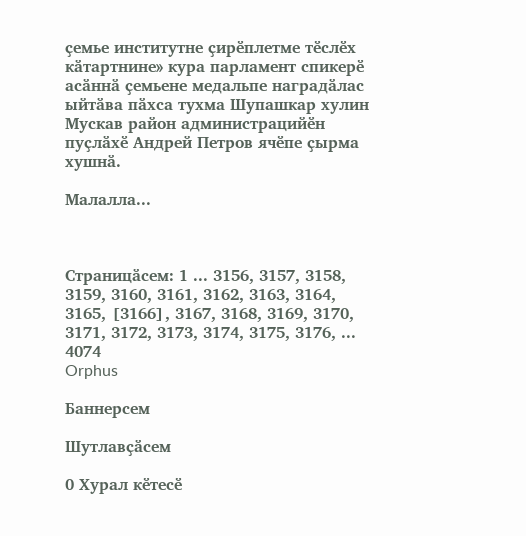ҫемье институтне ҫирӗплетме тӗслӗх кӑтартнине» кура парламент спикерӗ асӑннӑ ҫемьене медальпе наградӑлас ыйтӑва пӑхса тухма Шупашкар хулин Мускав район администрацийӗн пуҫлӑхӗ Андрей Петров ячӗпе ҫырма хушнӑ.

Малалла...



Страницӑсем: 1 ... 3156, 3157, 3158, 3159, 3160, 3161, 3162, 3163, 3164, 3165, [3166], 3167, 3168, 3169, 3170, 3171, 3172, 3173, 3174, 3175, 3176, ... 4074
Orphus

Баннерсем

Шутлавҫӑсем

0 Хурал кӗтесӗ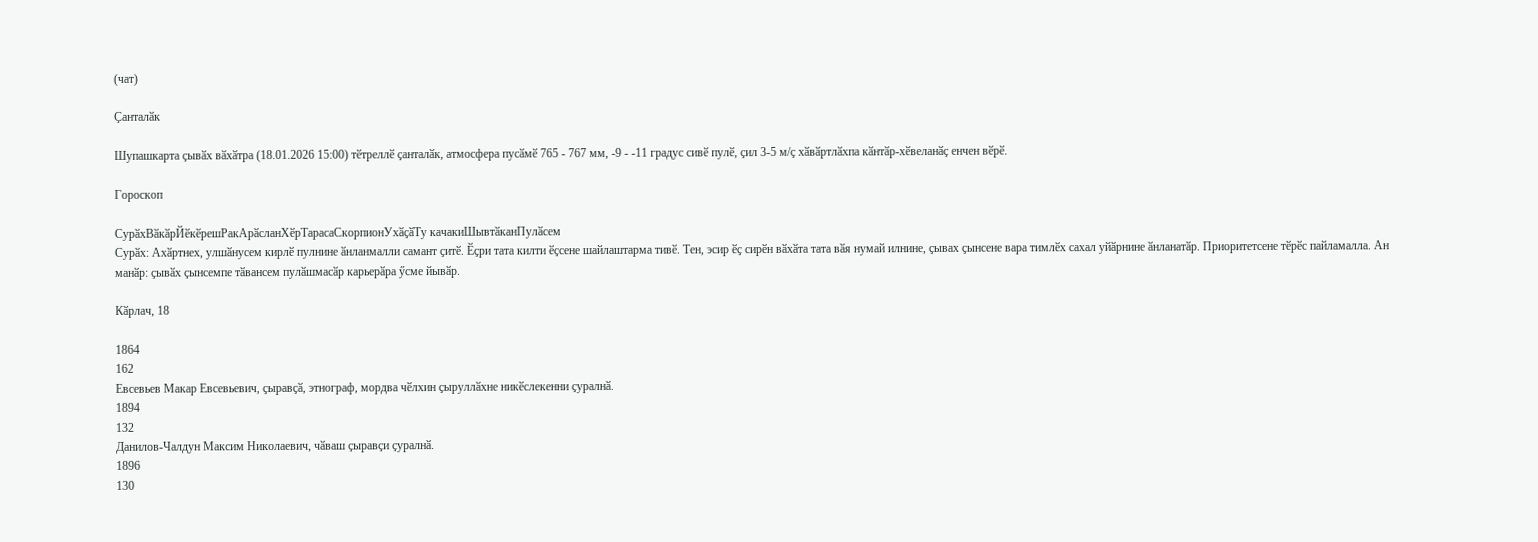(чат)

Ҫанталӑк

Шупашкарта ҫывӑх вӑхӑтра (18.01.2026 15:00) тӗтреллӗ ҫанталӑк, атмосфера пусӑмӗ 765 - 767 мм, -9 - -11 градус сивӗ пулӗ, ҫил 3-5 м/ҫ хӑвӑртлӑхпа кӑнтӑр-хӗвеланӑҫ енчен вӗрӗ.

Гороскоп

СурӑхВӑкӑрЙӗкӗрешРакАрӑсланХӗрТарасаСкорпионУхӑҫӑТу качакиШывтӑканПулӑсем
Сурӑх: Ахӑртнех, улшӑнусем кирлӗ пулнине ӑнланмалли самант ҫитӗ. Ӗҫри тата килти ӗҫсене шайлаштарма тивӗ. Тен, эсир ӗҫ сирӗн вӑхӑта тата вӑя нумай илнине, ҫывах ҫынсене вара тимлӗх сахал уйӑрнине ӑнланатӑр. Приоритетсене тӗрӗс пайламалла. Ан манӑр: ҫывӑх ҫынсемпе тӑвансем пулӑшмасӑр карьерӑра ӳсме йывӑр.

Кӑрлач, 18

1864
162
Евсевьев Макар Евсевьевич, ҫыравҫӑ, этнограф, мордва чӗлхин ҫыруллӑхне никӗслекенни ҫуралнӑ.
1894
132
Данилов-Чалдун Максим Николаевич, чӑваш ҫыравҫи ҫуралнӑ.
1896
130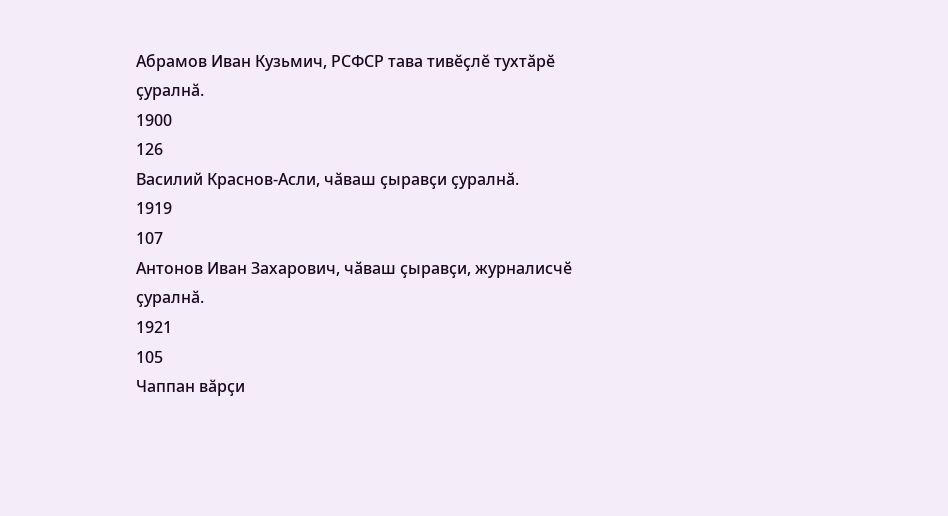Абрамов Иван Кузьмич, РСФСР тава тивӗҫлӗ тухтӑрӗ ҫуралнӑ.
1900
126
Василий Краснов-Асли, чӑваш ҫыравҫи ҫуралнӑ.
1919
107
Антонов Иван Захарович, чӑваш ҫыравҫи, журналисчӗ ҫуралнӑ.
1921
105
Чаппан вӑрҫи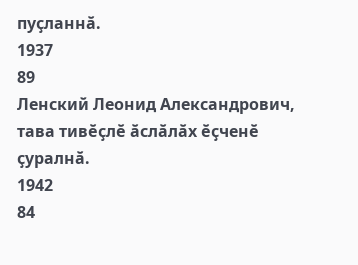пуҫланнӑ.
1937
89
Ленский Леонид Александрович, тава тивӗҫлӗ ӑслӑлӑх ӗҫченӗ ҫуралнӑ.
1942
84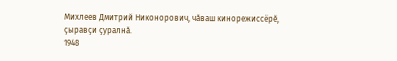Михлеев Дмитрий Никонорович, чӑваш кинорежиссёрӗ, ҫыравҫи ҫуралнӑ.
1948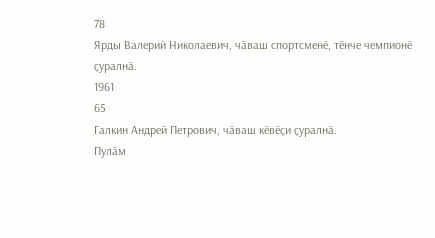78
Ярды Валерий Николаевич, чӑваш спортсменӗ, тӗнче чемпионӗ ҫуралнӑ.
1961
65
Галкин Андрей Петрович, чӑваш кӗвӗҫи ҫуралнӑ.
Пулӑм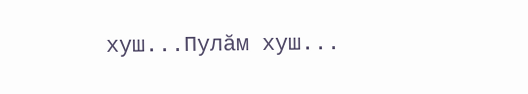хуш...Пулӑм хуш...